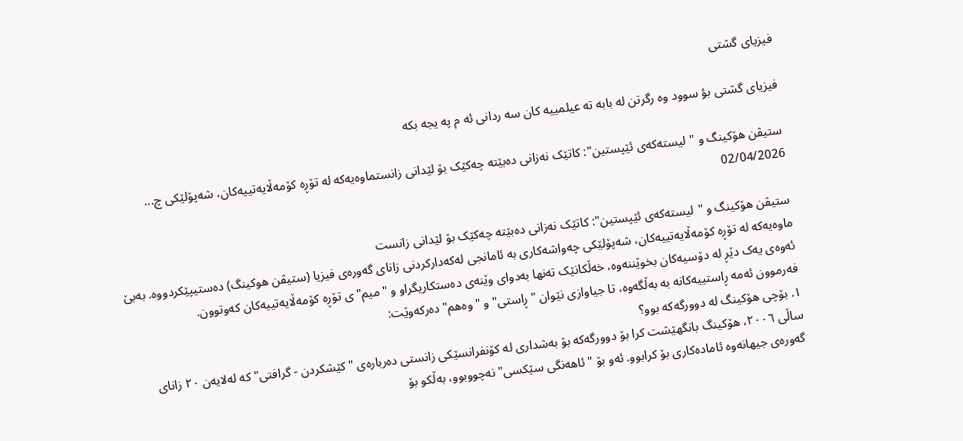فیزیاى گشتى

فیزیاى گشتى بؤ سوود وه رگرتن له بابه ته عيلمييه كان سه ردانى ئه م په يجه بكه

ستیڤن هۆکینگ و "لیستەکەی ئێپستین": کاتێک نەزانی دەبێتە چەکێک بۆ لێدانی زانستماوەیەکە لە تۆڕە کۆمەڵایەتییەکان، شەپۆلێکی چ...
02/04/2026

ستیڤن هۆکینگ و "لیستەکەی ئێپستین": کاتێک نەزانی دەبێتە چەکێک بۆ لێدانی زانست
ماوەیەکە لە تۆڕە کۆمەڵایەتییەکان، شەپۆلێکی چەواشەکاری بە ئامانجی لەکەدارکردنی زانای گەورەی فیزیا (ستیڤن هوکینگ) دەستیپێکردووە. بەبێ ئەوەی یەک دێڕ لە دۆسیەکان بخوێننەوە، خەڵکانێک تەنها بەدوای وێنەی دەستکاریگراو و "میم"ی تۆڕە کۆمەڵایەتییەکان کەوتوون.
فەرموون ئەمە ڕاستییەکانە بە بەڵگەوە، تا جیاوازی نێوان "ڕاستی" و "وەهم" دەرکەوێت:
١. بۆچی هۆکینگ لە دوورگەکە بوو؟
ساڵی ٢٠٠٦، هۆکینگ بانگهێشت کرا بۆ دوورگەکە بۆ بەشداری لە کۆنفرانسێکی زانستی دەربارەی "کێشکردن - گرافتی" کە لەلایەن ٢٠ زانای گەورەی جیهانەوە ئامادەکاری بۆ کرابوو. ئەو بۆ "ئاهەنگی سێکسی" نەچووبوو، بەڵکو بۆ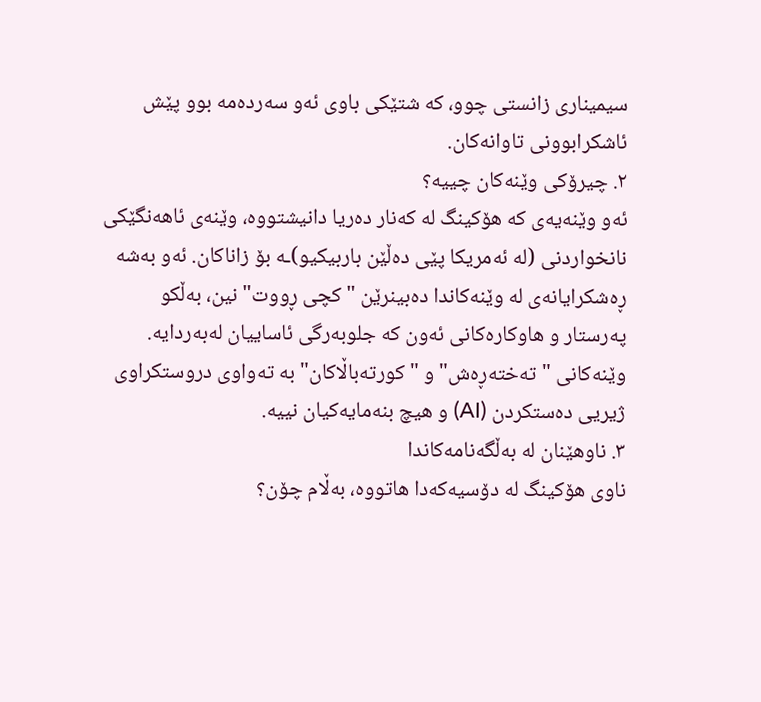سیمیناری زانستی چوو، کە شتێکی باوی ئەو سەردەمە بوو پێش ئاشکرابوونی تاوانەکان.
٢. چیرۆکی وێنەکان چییە؟
ئەو وێنەیەی کە هۆکینگ لە کەنار دەریا دانیشتووە، وێنەی ئاهەنگێکی نانخواردنی (لە ئەمریکا پێی دەڵێن باربیکیو)ـە بۆ زاناکان. ئەو بەشە ڕەشکرایانەی لە وێنەکاندا دەبینرێن "کچی ڕووت" نین، بەڵکو پەرستار و هاوکارەکانی ئەون کە جلوبەرگی ئاساییان لەبەردایە. وێنەکانی "تەختەڕەش" و "کورتەباڵاکان" بە تەواوی دروستکراوی ژیریی دەستکردن (AI) و هیچ بنەمایەکیان نییە.
٣. ناوھێنان لە بەڵگەنامەکاندا
ناوی هۆکینگ لە دۆسیەکەدا هاتووە، بەڵام چۆن؟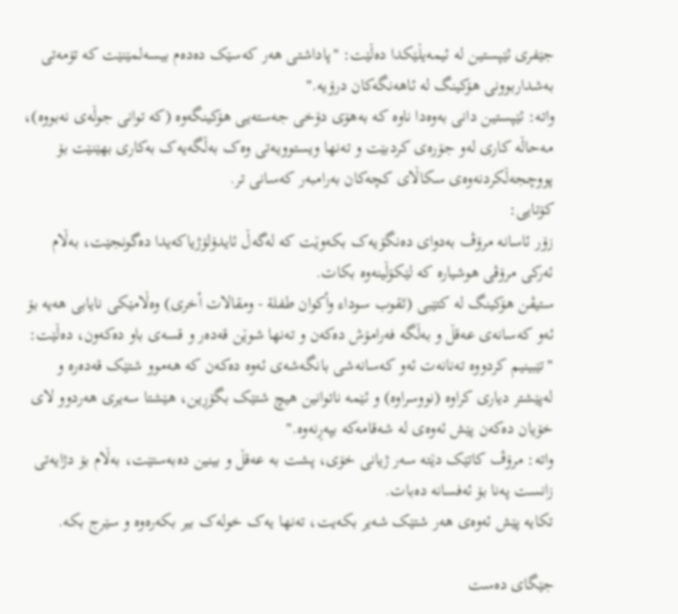جێفری ئێپستین لە ئیمەیڵێکدا دەڵێت: "پاداشتی هەر کەسێک دەدەم بیسەلمێنێت کە تۆمەتی بەشداربوونی هۆکینگ لە ئاهەنگەکان درۆیە."
واتە: ئێپستین دانی بەوەدا ناوە کە بەهۆی دۆخی جەستەیی هۆکینگەوە (کە توانی جوڵەی نەبووە)، مەحاڵە کاری لەو جۆرەی کردبێت و تەنها ویستوویەتی وەک بەڵگەیەک بەکاری بهێنێت بۆ پووچجەڵکردنەوەی سکاڵای کچەکان بەرامبەر کەسانی تر.
کۆتایی:
زۆر ئاسانە مرۆڤ بەدوای دەنگۆیەک بکەوێت کە لەگەڵ ئایدۆلۆژیاکەیدا دەگونجێت، بەڵام ئەرکی مرۆڤی هوشیارە کە لێکۆڵینەوە بکات.
ستیڤن هۆکینگ لە کتێبی (ثقوب سوداء وأكوان طفلة - ومقالات أخرى) وەڵامێکی نایابی هەیە بۆ ئەو کەسانەی عەقڵ و بەڵگە فەرامۆش دەکەن و تەنها شوێن قەدەر و قسەی باو دەکەون، دەڵێت:
"تێبینیم کردووە تەنانەت ئەو کەسانەشی بانگەشەی ئەوە دەکەن کە هەموو شتێک قەدەرە و لەپێشتر دیاری کراوە (نووسراوە) و ئێمە ناتوانین هیچ شتێک بگۆڕین، هێشتا سەیری هەردوو لای خۆیان دەکەن پێش ئەوەی لە شەقامەکە بپەڕنەوە."
واتە: مرۆڤ کاتێک دێتە سەر ژیانی خۆی، پشت بە عەقڵ و بینین دەبەستێت، بەڵام بۆ دژایەتی زانست پەنا بۆ ئەفسانە دەبات.
تکایە پێش ئەوەی هەر شتێک شەیر بکەیت، تەنها یەک خولەک بیر بکەرەوە و سێرج بکە.

جێگای دەست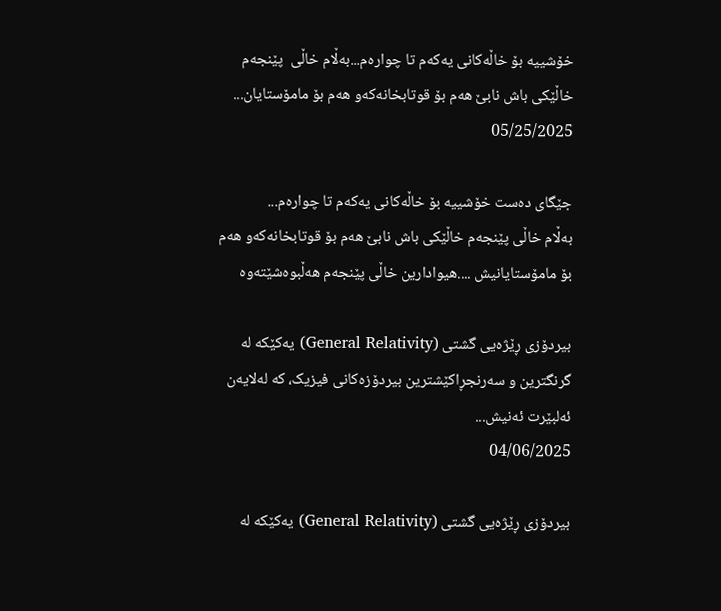خۆشییە بۆ خاڵەکانی یەکەم تا چوارەم...بەڵام خاڵی  پێنجەم خاڵێکی باش نابێ هەم بۆ قوتابخانەکەو هەم بۆ مامۆستایان...
05/25/2025

جێگای دەست خۆشییە بۆ خاڵەکانی یەکەم تا چوارەم...
بەڵام خاڵی پێنجەم خاڵێکی باش نابێ هەم بۆ قوتابخانەکەو هەم بۆ مامۆستایانیش ....هیوادارین خاڵی پێنجەم هەڵبوەشێتەوە

بیردۆزی ڕێژەیی گشتی (General Relativity) یەکێکە لە گرنگترین و سەرنجڕاکێشترین بیردۆزەکانی فیزیک، کە لەلایەن ئەلبێرت ئەنیش...
04/06/2025

بیردۆزی ڕێژەیی گشتی (General Relativity) یەکێکە لە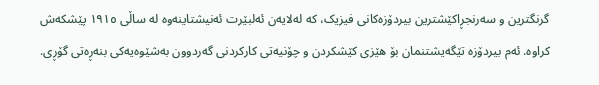گرنگترین و سەرنجڕاکێشترین بیردۆزەکانی فیزیک، کە لەلایەن ئەلبێرت ئەنیشتاینەوە لە ساڵی ١٩١٥ پێشکەش کراوە. ئەم بیردۆزە تێگەیشتنمان بۆ هێزی کێشکردن و چۆنیەتی کارکردنی گەردوون بەشێوەیەکی بنەڕەتی گۆڕی.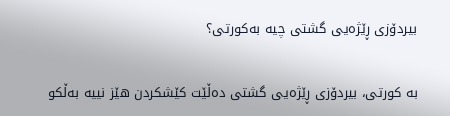بیردۆزی ڕێژەیی گشتی چیە بەکورتی؟

بە کورتی، بیردۆزی ڕێژەیی گشتی دەڵێت کێشکردن هێز نییە بەڵکو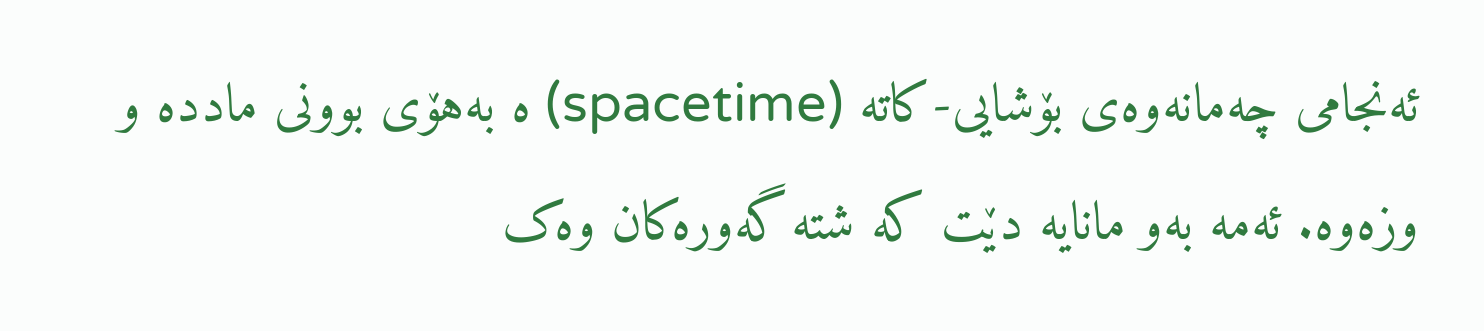ئەنجامی چەمانەوەی بۆشایی-کاتە (spacetime) ە بەهۆی بوونی ماددە و وزەوە. ئەمە بەو مانایە دێت کە شتە گەورەکان وەک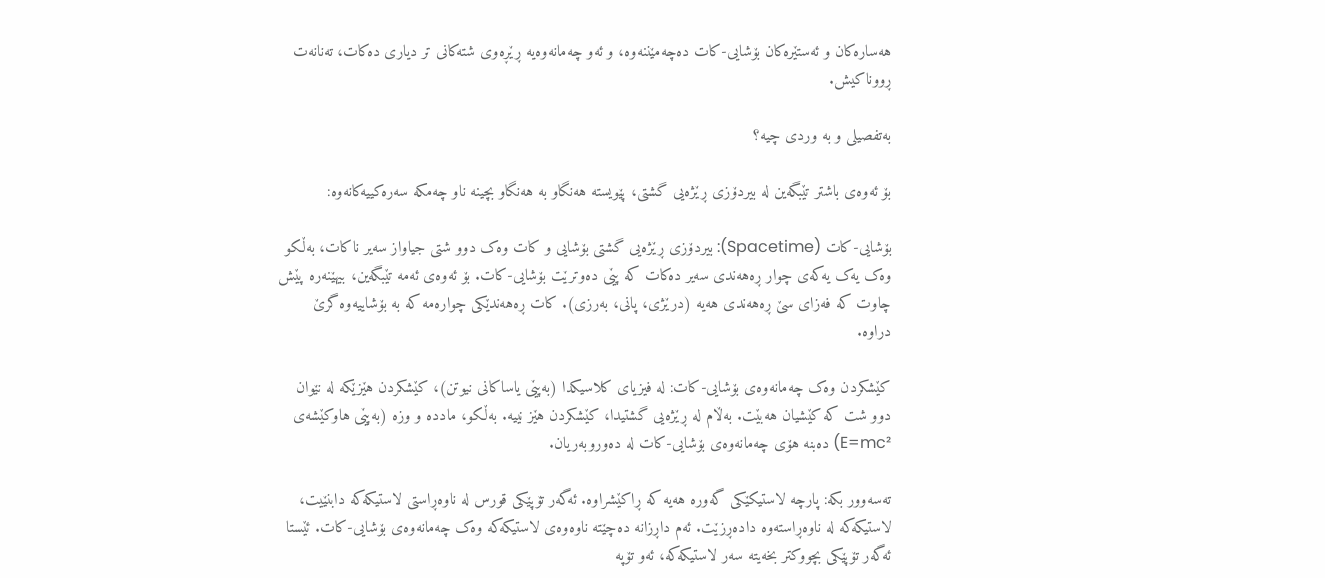هەسارەکان و ئەستێرەکان بۆشایی-کات دەچەمێننەوە، و ئەو چەمانەوەیە ڕێڕەوی شتەکانی تر دیاری دەکات، تەنانەت ڕووناکیش.

بەتفصیلی و بە وردی چیە؟

بۆ ئەوەی باشتر تێبگەین لە بیردۆزی ڕێژەیی گشتی، پێویستە هەنگاو بە هەنگاو بچینە ناو چەمکە سەرەکییەکانەوە:

بۆشایی-کات (Spacetime): بیردۆزی ڕێژەیی گشتی بۆشایی و کات وەک دوو شتی جیاواز سەیر ناکات، بەڵکو وەک یەک یەکەی چوار ڕەهەندی سەیر دەکات کە پێی دەوترێت بۆشایی-کات. بۆ ئەوەی ئەمە تێبگەین، بیهێنەرە پێش چاوت کە فەزای سێ ڕەهەندی هەیە (درێژی، پانی، بەرزی). کات ڕەهەندێکی چوارەمە کە بە بۆشاییەوە گرێ دراوە.

کێشکردن وەک چەمانەوەی بۆشایی-کات: لە فیزیای کلاسیکدا (بەپێی یاساکانی نیوتن)، کێشکردن هێزێکە لە نێوان دوو شت کە کێشیان هەبێت. بەڵام لە ڕێژەیی گشتیدا، کێشکردن هێز نییە. بەڵکو، ماددە و وزە (بەپێی هاوکێشەی E=mc²) دەبنە هۆی چەمانەوەی بۆشایی-کات لە دەوروبەریان.

تەسەوور بکە: پارچە لاستیکێکی گەورە هەیە کە ڕاکێشراوە. ئەگەر تۆپێکی قورس لە ناوەڕاستی لاستیکەکە دابنێیت، لاستیکەکە لە ناوەڕاستەوە دادەڕزێت. ئەم داڕزانە دەچێتە ناوەوەی لاستیکەکە وەک چەمانەوەی بۆشایی-کات. ئێستا ئەگەر تۆپێکی بچووکتر بخەیتە سەر لاستیکەکە، ئەو تۆپە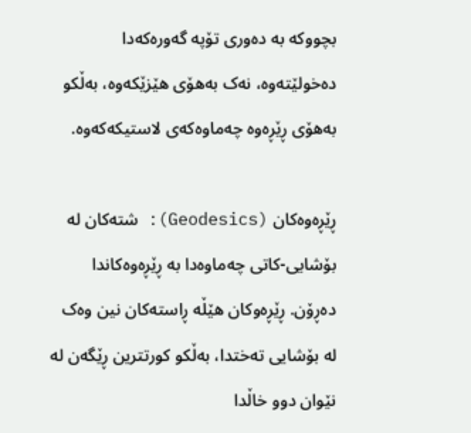بچووکە بە دەوری تۆپە گەورەکەدا دەخولێتەوە، نەک بەهۆی هێزێکەوە، بەڵکو بەهۆی ڕێڕەوە چەماوەکەی لاستیکەکەوە.

ڕێڕەوەکان (Geodesics): شتەکان لە بۆشایی-کاتی چەماوەدا بە ڕێڕەوەکاندا دەڕۆن. ڕێڕەوکان هێڵە ڕاستەکان نین وەک لە بۆشایی تەختدا، بەڵکو کورتترین ڕێگەن لە نێوان دوو خاڵدا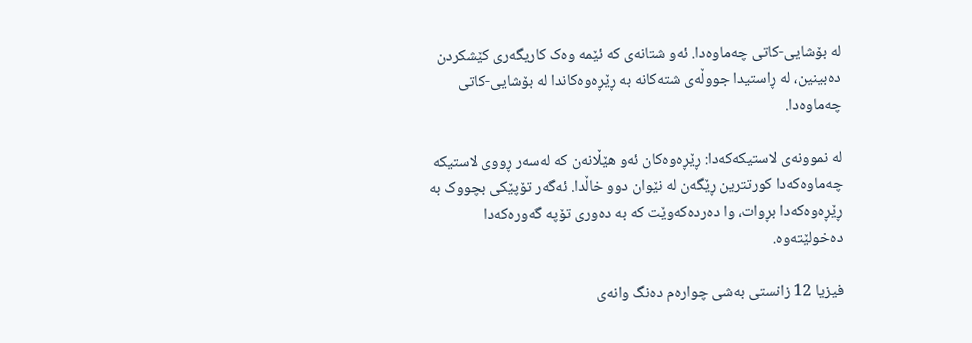لە بۆشایی-کاتی چەماوەدا. ئەو شتانەی کە ئێمە وەک کاریگەری کێشکردن دەبینین، لە ڕاستیدا جووڵەی شتەکانە بە ڕێڕەوەکاندا لە بۆشایی-کاتی چەماوەدا.

لە نموونەی لاستیکەکەدا: ڕێڕەوەکان ئەو هێڵانەن کە لەسەر ڕووی لاستیکە چەماوەکەدا کورتترین ڕێگەن لە نێوان دوو خاڵدا. ئەگەر تۆپێکی بچووک بە ڕێڕەوەکەدا بڕوات، وا دەردەکەوێت کە بە دەوری تۆپە گەورەکەدا دەخولێتەوە.

فیزیا 12 زانستی بەشی چوارەم دەنگ وانەی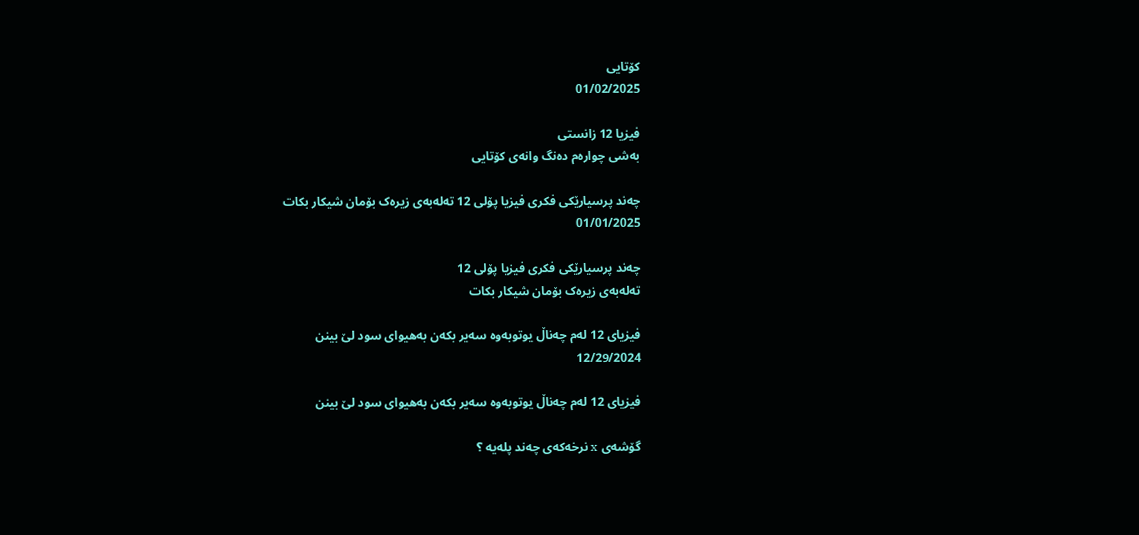کۆتایی
01/02/2025

فیزیا 12 زانستی
بەشی چوارەم دەنگ وانەی کۆتایی

چەند پرسیارێکی فکری فیزیا پۆلی 12 تەلەبەی زیرەک بۆمان شیکار بکات
01/01/2025

چەند پرسیارێکی فکری فیزیا پۆلی 12
تەلەبەی زیرەک بۆمان شیکار بکات

فیزیای 12 لەم چەناڵ یوتوبەوە سەیر بکەن بەهیوای سود لێ بینن
12/29/2024

فیزیای 12 لەم چەناڵ یوتوبەوە سەیر بکەن بەهیوای سود لێ بینن

گۆشەی x نرخەکەی چەند پلەیە ؟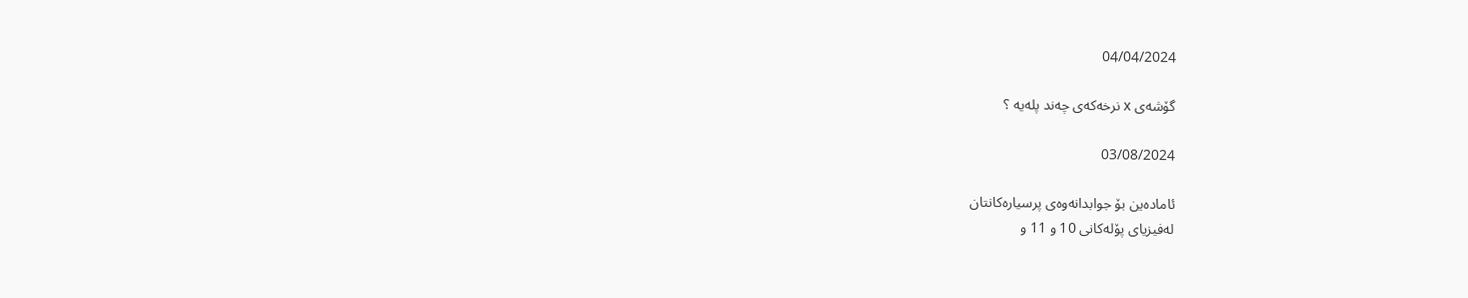04/04/2024

گۆشەی x نرخەکەی چەند پلەیە ؟

03/08/2024

ئامادەین بۆ جوابدانەوەی پرسیارەکانتان
لەفیزیای پۆلەکانی 10 و 11 و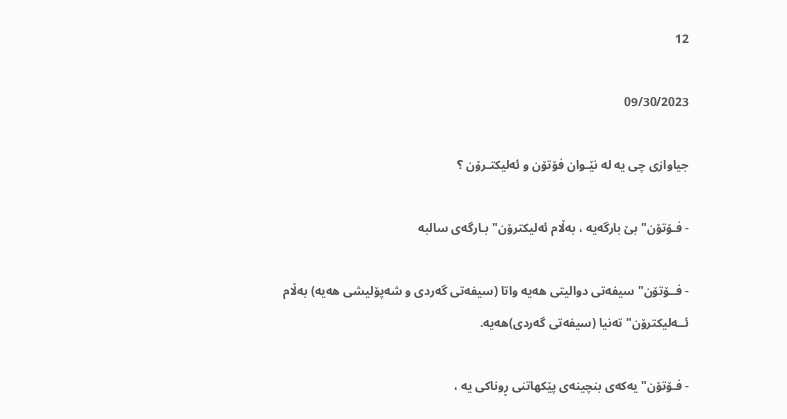12

09/30/2023

جیاوازی چی یە لە نێـوان فۆتۆن و ئەلیکتـرۆن ؟

- فـۆتۆن" بێ بارگەیە ، بەڵام ئەلیکترۆن" بـارگەی سالبە

- فــۆتۆن" سیفەتی دوالیتی هەیە واتا (سیفەتی گەردی و شەپۆلیشی هەیە) بەڵام ئــەلیکترۆن" تەنیا (سیفەتی گەردی)هەیە.

- فـۆتۆن" یەکەی بنچینەی پێکهاتنی ڕوناکی یە ،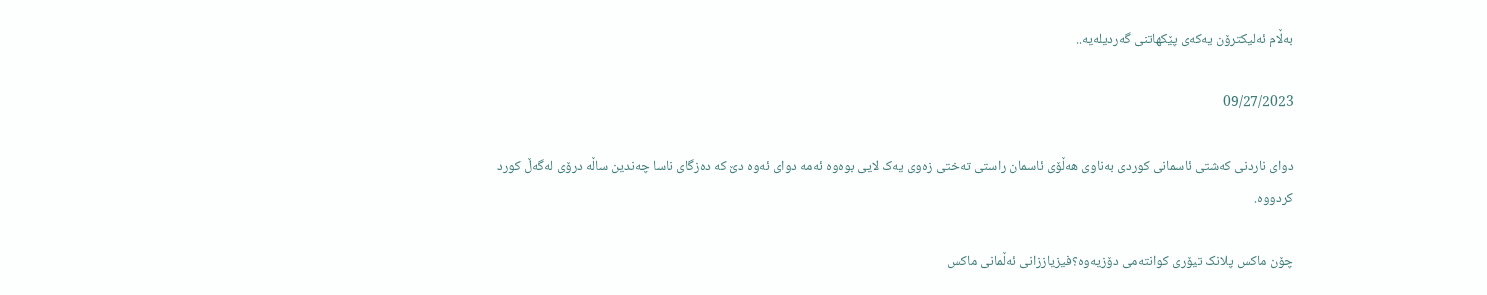بەڵام ئەلیکترۆن یەکەی پێکھاتنی گەردیلەیە..

09/27/2023

دوای ناردنی کەشتی ئاسمانی کوردی بەناوی هەڵۆی ئاسمان راستی تەختی زەوی یەک لایی بوەوە ئەمە دوای ئەوە دێ کە دەزگای ناسا چەندین ساڵە درۆی لەگەڵ کورد کردووە.

چۆن ماکس پلانک تیۆری کوانتەمی دۆزیەوە؟فیزیاززانی ئەڵمانی ماکس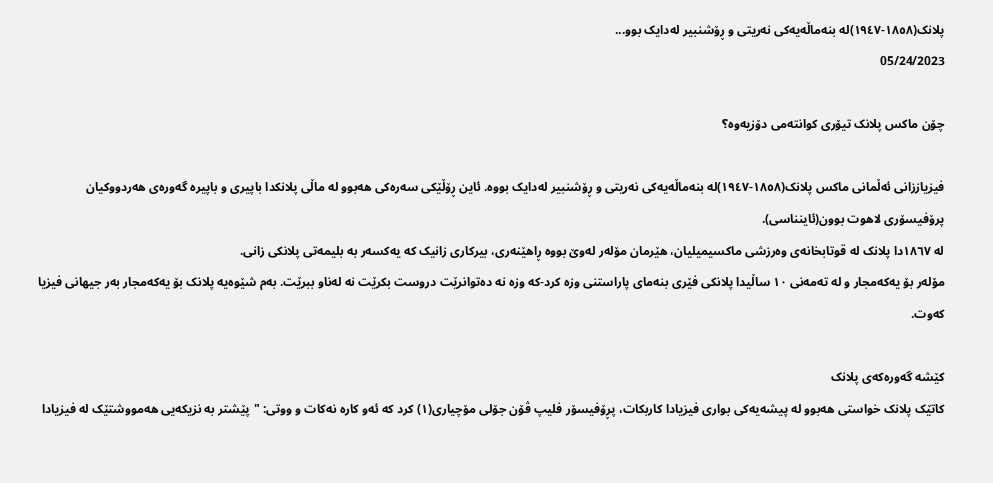پلانک(١٨٥٨-١٩٤٧)لە بنەماڵەیەکی نەریتی و ڕۆشنبیر لەدایک بوو...
05/24/2023

چۆن ماکس پلانک تیۆری کوانتەمی دۆزیەوە؟

فیزیاززانی ئەڵمانی ماکس پلانک(١٨٥٨-١٩٤٧)لە بنەماڵەیەکی نەریتی و ڕۆشنبیر لەدایک بووە. ئاین ڕۆڵێکی سەرەکی هەبوو لە ماڵی پلانکدا باپیری و باپیرە گەورەی هەردووکیان پرۆفیسۆری لاهوت بوون(ئاینناسی).
لە ١٨٦٧دا پلانک لە قوتابخانەی وەرزشی ماکسیمیلیان، هێرمان مۆلەر لەوێ بووە ڕاهێنەری، بیرکاری زانیک کە یەکسەر بە بلیمەتی پلانکی زانی.
مۆلەر بۆ یەکەمجار و لە تەمەنی ١٠ ساڵیدا پلانکی فێری بنەمای پاراستنی وزە کرد-کە وزە نە دەتوانرێت دروست بکرێت نە لەناو ببرێت. بەم شێوەیە پلانک بۆ یەکەمجار بەر جیهانی فیزیا کەوت.

کێشە گەورەکەی پلانک
کاتێک پلانک خواستی هەبوو لە پیشەیەکی بواری فیزیادا کاربکات، پڕۆفیسۆر فلیپ ڤۆن جۆلی مۆچیاری(١) کرد کە ئەو کارە نەکات و ووتی: "پێشتر بە نزیکەیی هەمووشتێک لە فیزیادا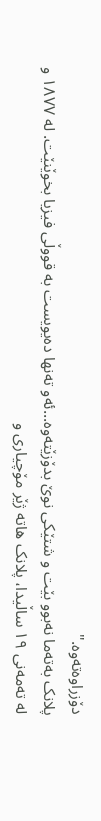دۆزراوەتەوە."
پلانک بەتەما نەبوو بێت و شتێکی نوێ بدۆزێتەوە...ئەو تەنها دەیویست بە قووڵی فیزیا بخوێنێت. لە ١٨٧٧ و لە تەمەنی ١٩ ساڵیدا، پلانک هاتە ژێر مۆچیاری و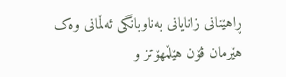ڕاهێنانی زانایانی بەناوبانگی ئەڵمانی وەک هێرمان ڤۆن هێڵمهۆتز و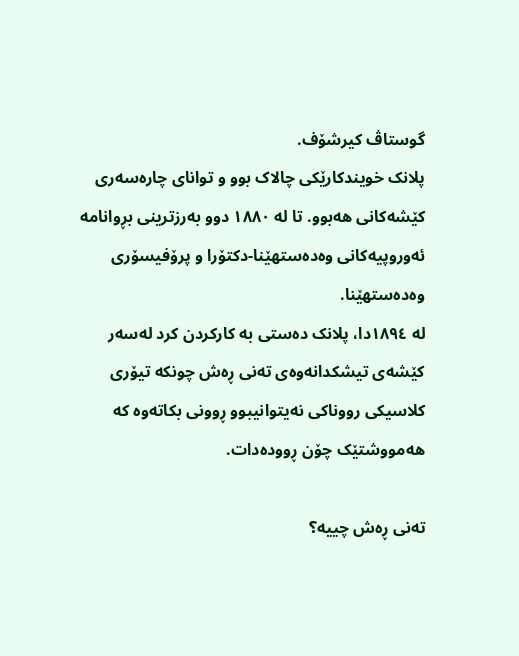گوستاڤ کیرشۆف.
پلانک خویندکارێکی چالاک بوو و توانای چارەسەری کێشەکانی هەبوو. تا لە ١٨٨٠ دوو بەرزترینی بڕوانامە ئەوروپیەکانی وەدەستهێنا-دکتۆرا و پرۆفیسۆری وەدەستهێنا.
لە ١٨٩٤دا، پلانک دەستی بە کارکردن کرد لەسەر کێشەی تیشکدانەوەی تەنی ڕەش چونکە تیۆری کلاسیکی رووناکی نەیتوانیبوو ڕوونی بکاتەوە کە هەمووشتێک چۆن ڕوودەدات.

تەنی ڕەش چییە؟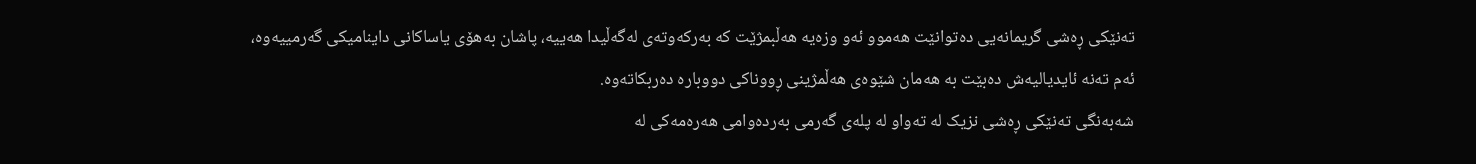تەنێکی ڕەشی گریمانەیی دەتوانێت هەموو ئەو وزەیە هەڵبمژێت کە بەرکەوتەی لەگەڵیدا هەییە، پاشان بەهۆی یاساکانی داینامیکی گەرمییەوە، ئەم تەنە ئایدیالیەش دەبێت بە هەمان شێوەی هەڵمژینی ڕووناکی دووبارە دەربکاتەوە.
شەبەنگی تەنێکی ڕەشی نزیک لە تەواو لە پلەی گەرمی بەردەوامی هەرەمەکی لە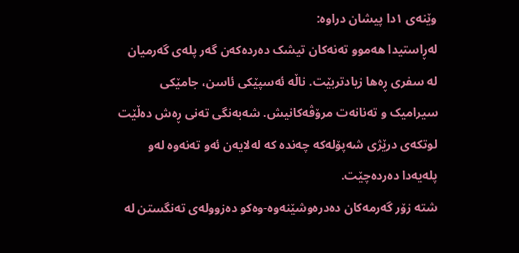وێنەی ١دا پیشان دراوە:
لەڕاستیدا هەموو تەنەکان تیشک دەردەکەن گەر پلەی گەرمیان لە سفری ڕەها زیادتربێت. ناڵە ئەسپێکی ئاسن، جامێکی سیرامیک و تەنانەت مرۆڤەکانیش. شەبەنگی تەنی ڕەش دەڵێت لوتکەی درێژی شەپۆلەکە چەندە کە لەلایەن ئەو تەنەوە لەو پلەیەدا دەردەچێت.
شتە زۆر گەرمەکان دەدرەوشێنەوە-وەکو دەزوولەی تەنگستن لە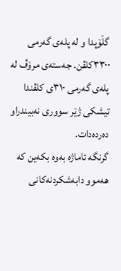گڵۆپدا و لە پلەی گەرمی ٣٣٠٠کلڤن. جەستەی مرۆڤ لە پلەی گەرمی ٣١٠ی کلڤندا تیشکی ژێر سووری نەبیندراو دەردەدات.
گرنگە ئاماژە بەوە بکەین کە هەموو دابەشکردنەکانی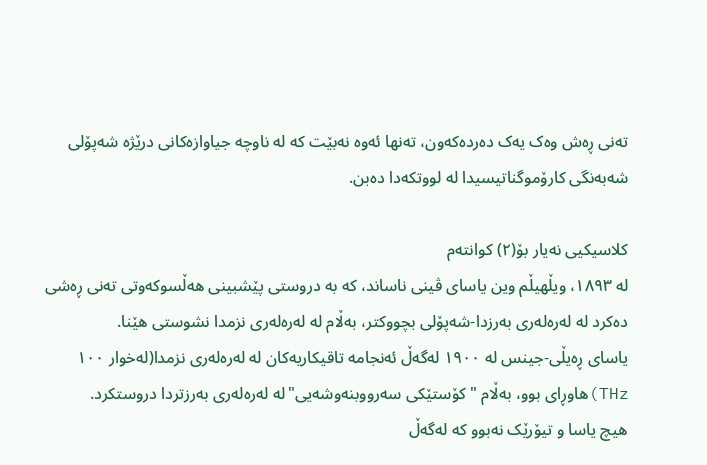تەنی ڕەش وەک یەک دەردەکەون، تەنها ئەوە نەبێت کە لە ناوچە جیاوازەکانی درێژە شەپۆلی شەبەنگی کارۆموگناتیسیدا لە لووتکەدا دەبن.

کلاسیکیی نەیار بۆ(٢) کوانتەم
لە ١٨٩٣، ویڵهیڵم وین یاسای ڤینی ناساند، کە بە دروستی پێشبینی هەڵسوکەوتی تەنی ڕەشی دەکرد لە لەرەلەری بەرزدا-شەپۆلی بچووکتر، بەڵام لە لەرەلەری نزمدا نشوستی هێنا.
یاسای ڕەیڵی-جینس لە ١٩٠٠ لەگەڵ ئەنجامە تاقیکاریەکان لە لەرەلەری نزمدا(لەخوار ١٠٠ THz)هاوڕای بوو، بەڵام "کۆستێکی سەرووبنەوشەیی"لە لەرەلەری بەرزتردا دروستکرد.
هیچ یاسا و تیۆرێک نەبوو کە لەگەڵ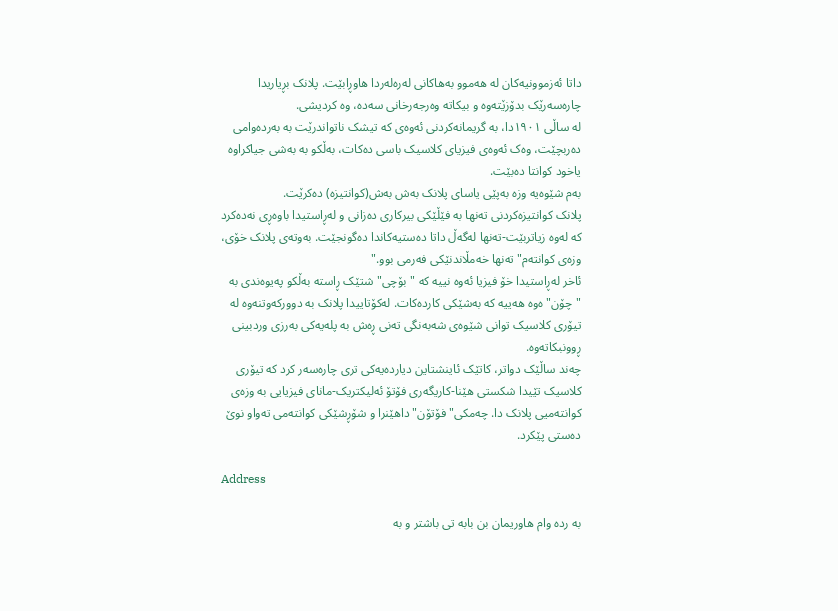داتا ئەزموونیەکان لە هەموو بەهاکانی لەرەلەردا هاوڕابێت. پلانک بڕیاریدا چارەسەرێک بدۆزێتەوە و بیکاتە وەرجەرخانی سەدە، وە کردیشی.
لە ساڵی ١٩٠١دا، بە گریمانەکردنی ئەوەی کە تیشک ناتواندرێت بە بەردەوامی دەربچێت، وەک ئەوەی فیزیای کلاسیک باسی دەکات، بەڵکو بە بەشی جیاکراوە یاخود کوانتا دەبێت.
بەم شێوەیە وزە بەپێی یاسای پلانک بەش بەش(کوانتیزە) دەکرێت.
پلانک کوانتیزەکردنی تەنها بە فێڵێکی بیرکاری دەزانی و لەڕاستیدا باوەڕی نەدەکرد کە لەوە زیاتربێت-تەنها لەگەڵ داتا دەستیەکاندا دەگونجێت. بەوتەی پلانک خۆی، وزەی کوانتەم"تەنها خەمڵاندنێکی فەرمی بوو."
ئاخر لەڕاستیدا خۆ فیزیا ئەوە نییە کە "بۆچی" شتێک ڕاستە بەڵکو پەیوەندی بە "چۆن" ەوە هەییە کە بەشێکی کاردەکات. لەکۆتاییدا پلانک بە دوورکەوتنەوە لە تیۆری کلاسیک توانی شێوەی شەبەنگی تەنی ڕەش بە پلەیەکی بەرزی وردبینی ڕوونبکاتەوە.
چەند ساڵێک دواتر، کاتێک ئاینشتاین دیاردەیەکی تری چارەسەر کرد کە تیۆری کلاسیک تێیدا شکستی هێنا-کاریگەری فۆتۆ ئەلیکتریک-مانای فیزیایی بە وزەی کوانتەمیی پلانک دا. چەمکی"فۆتۆن"داهێنرا و شۆڕشێکی کوانتەمی تەواو نوێ دەستی پێکرد.

Address

به رده وام هاوریمان بن بابه تى باشتر و به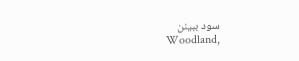سود ببینن
Woodland,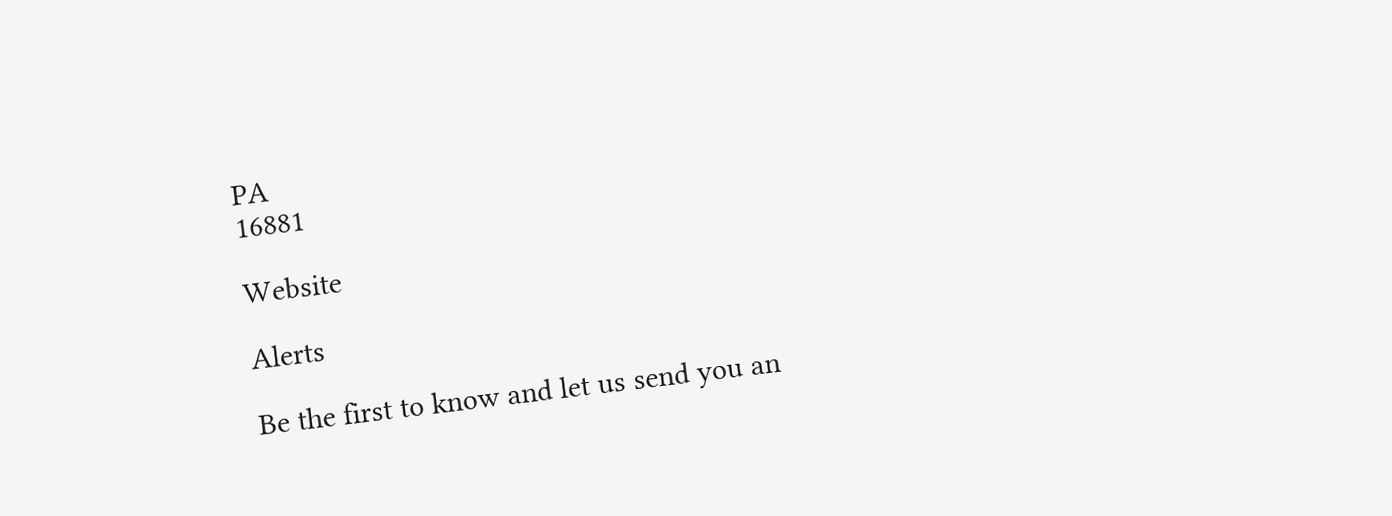PA
16881

Website

Alerts

Be the first to know and let us send you an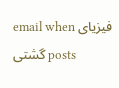email when فیزیاى گشتى posts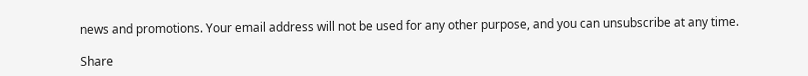news and promotions. Your email address will not be used for any other purpose, and you can unsubscribe at any time.

Share